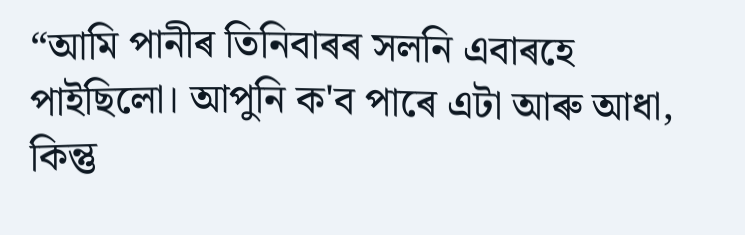“আমি পানীৰ তিনিবাৰৰ সলনি এবাৰহে পাইছিলো। আপুনি ক'ব পাৰে এটা আৰু আধা, কিন্তু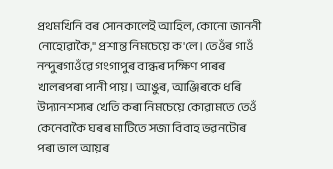প্ৰথমখিনি বৰ সোনকালেই আহিল, কোনো জাননী নোহোৱাকৈ," প্ৰশান্ত নিমচেয়ে ক'লে। তেওঁৰ গাওঁ নন্দুৰগাওঁৱে গংগাপুৰ বান্ধৰ দক্ষিণ পাৰৰ খালৰপৰা পানী পায়। আঙুৰ, আঞ্জিৰকে ধৰি উদ্যানশস্যৰ খেতি কৰা নিমচেয়ে কোৱামতে তেওঁ কেনেবাকৈ ঘৰৰ মাটিতে সজা বিবাহ ভৱনটোৰ পৰা ভাল আয়ৰ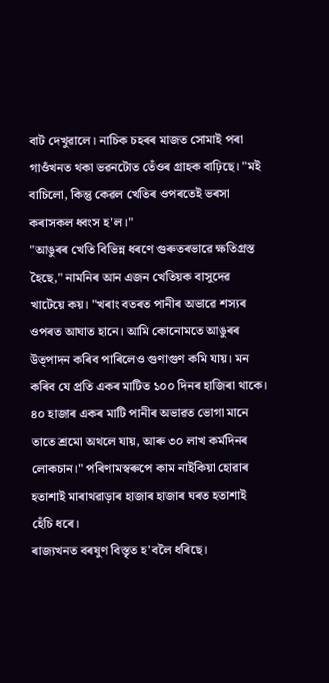বাট দেখুৱালে। নাচিক চহৰৰ মাজত সোমাই পৰা গাওঁখনত থকা ভৱনটোত তেঁওৰ গ্ৰাহক বাঢ়িছে। "মই বাচিলো, কিন্তু কেৱল খেতিৰ ওপৰতেই ভৰসা কৰাসকল ধ্বংস হ'ল।"
"আঙুৰৰ খেতি বিভিন্ন ধৰণে গুৰুতৰভাৱে ক্ষতিগ্ৰস্ত হৈছে," নামনিৰ আন এজন খেতিয়ক বাসুদেৱ খাটেয়ে কয়। "খৰাং বতৰত পানীৰ অভাৱে শস্যৰ ওপৰত আঘাত হানে। আমি কোনোমতে আঙুৰৰ উত্পাদন কৰিব পাৰিলেও গুণাগুণ কমি যায়। মন কৰিব যে প্ৰতি একৰ মাটিত ১০০ দিনৰ হাজিৰা থাকে। ৪০ হাজাৰ একৰ মাটি পানীৰ অভাৱত ভোগা মানে তাতে শ্ৰমো অথলে যায়, আৰু ৩০ লাখ কৰ্মদিনৰ লোকচান।" পৰিণামস্বৰুপে কাম নাইকিয়া হোৱাৰ হতাশাই মাৰাথৱাড়াৰ হাজাৰ হাজাৰ ঘৰত হতাশাই হেঁচি ধৰে।
ৰাজ্যখনত বৰষুণ বিস্তৃত হ'বলৈ ধৰিছে।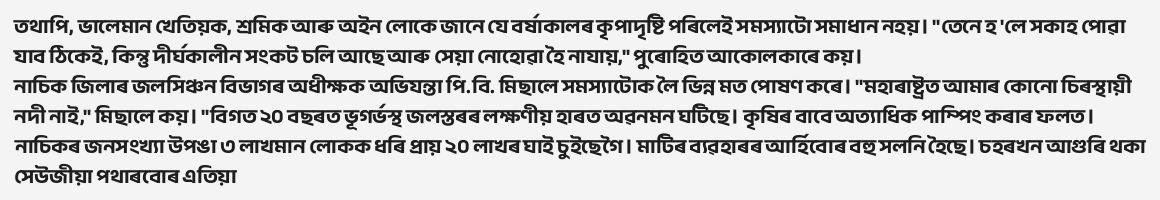তথাপি, ভালেমান খেতিয়ক, শ্ৰমিক আৰু অইন লোকে জানে যে বৰ্ষাকালৰ কৃপাদৃষ্টি পৰিলেই সমস্যাটো সমাধান নহয়। "তেনে হ 'লে সকাহ পোৱা যাব ঠিকেই, কিন্তু দীৰ্ঘকালীন সংকট চলি আছে আৰু সেয়া নোহোৱা হৈ নাযায়," পুৰোহিত আকোলকাৰে কয়।
নাচিক জিলাৰ জলসিঞ্চন বিভাগৰ অধীক্ষক অভিযন্তা পি.বি. মিছালে সমস্যাটোক লৈ ভিন্ন মত পোষণ কৰে। "মহাৰাষ্ট্ৰত আমাৰ কোনো চিৰস্থায়ী নদী নাই," মিছালে কয়। "বিগত ২০ বছৰত ভূগৰ্ভস্থ জলস্তৰৰ লক্ষণীয় হাৰত অৱনমন ঘটিছে। কৃষিৰ বাবে অত্যাধিক পাম্পিং কৰাৰ ফলত। নাচিকৰ জনসংখ্যা উপঙা ৩ লাখমান লোকক ধৰি প্ৰায় ২০ লাখৰ ঘাই চুইছেগৈ। মাটিৰ ব্যৱহাৰৰ আৰ্হিবোৰ বহু সলনি হৈছে। চহৰখন আগুৰি থকা সেউজীয়া পথাৰবোৰ এতিয়া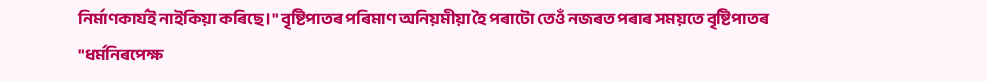নিৰ্মাণকাৰ্যই নাইকিয়া কৰিছে।" বৃষ্টিপাতৰ পৰিমাণ অনিয়মীয়া হৈ পৰাটো তেওঁ নজৰত পৰাৰ সময়তে বৃষ্টিপাতৰ "ধৰ্মনিৰপেক্ষ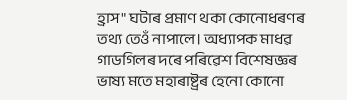হ্ৰাস" ঘটাৰ প্ৰমাণ থকা কোনোধৰণৰ তথ্য তেওঁ নাপালে। অধ্যাপক মাধৱ গাডগিলৰ দৰে পৰিৱেশ বিশেষজ্ঞৰ ভাষ্য মতে মহাৰাষ্ট্ৰৰ হেনো কোনো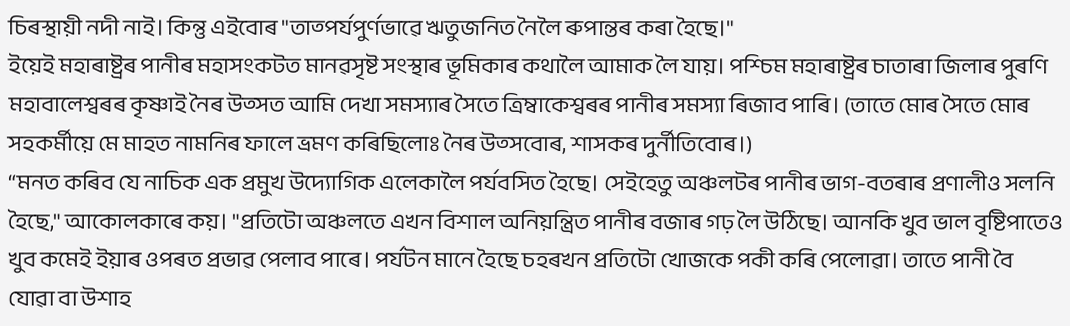চিৰস্থায়ী নদী নাই। কিন্তু এইবোৰ "তাত্পৰ্যপুৰ্ণভাৱে ঋতুজনিত নৈলৈ ৰুপান্তৰ কৰা হৈছে।"
ইয়েই মহাৰাষ্ট্ৰৰ পানীৰ মহাসংকটত মানৱসৃষ্ট সংস্থাৰ ভূমিকাৰ কথালৈ আমাক লৈ যায়। পশ্চিম মহাৰাষ্ট্ৰৰ চাতাৰা জিলাৰ পুৰণি মহাবালেশ্বৰৰ কৃষ্ণাই নৈৰ উত্সত আমি দেখা সমস্যাৰ সৈতে ত্ৰিম্বাকেশ্বৰৰ পানীৰ সমস্যা ৰিজাব পাৰি। (তাতে মোৰ সৈতে মোৰ সহকৰ্মীয়ে মে মাহত নামনিৰ ফালে ভ্ৰমণ কৰিছিলোঃ নৈৰ উত্সবোৰ, শাসকৰ দুৰ্নীতিবোৰ।)
“মনত কৰিব যে নাচিক এক প্ৰমুখ উদ্যোগিক এলেকালৈ পৰ্যবসিত হৈছে। সেইহেতু অঞ্চলটৰ পানীৰ ভাগ-বতৰাৰ প্ৰণালীও সলনি হৈছে," আকোলকাৰে কয়। "প্ৰতিটো অঞ্চলতে এখন বিশাল অনিয়ন্ত্ৰিত পানীৰ বজাৰ গঢ় লৈ উঠিছে। আনকি খুব ভাল বৃষ্টিপাতেও খুব কমেই ইয়াৰ ওপৰত প্ৰভাৱ পেলাব পাৰে। পৰ্যটন মানে হৈছে চহৰখন প্ৰতিটো খোজকে পকী কৰি পেলোৱা। তাতে পানী বৈ যোৱা বা উশাহ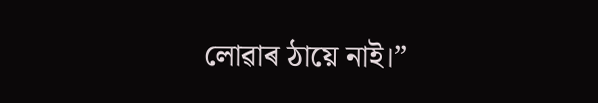লোৱাৰ ঠায়ে নাই।”